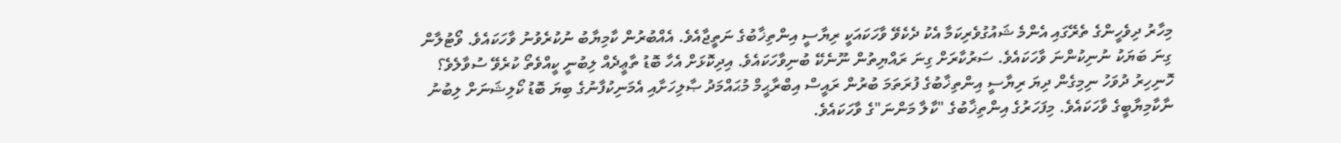މިހާރު ދިވެހީންގެ ތެރޭގައި އެންމެ ޝައުގުވެރިކަމާ އެކު ދެކެވޭ ވާހަކައަކީ ރިޔާސީ އިންތިޚާބުގެ ނަތީޖާއެވެ. އެއްބުރުން ކާމިޔާބު ނުކުރެވުނު ވާހަކައެވެ. ވޯޓުލާން ގިނަ ބަޔަކު ނުނިކުންނަ ވާހަކައެވެ. ސަރުކާރަށް ގިނަ ރައްޔިތުން ނޫނެކޭ ބުނިވާހަކައެވެ. އިދިކޮޅަށް އެހާ ބޮޑު ތާޢީދެއް ލިބުނީ ކީއްވެތޯ ކުރެވޭ ސުވާލެވެ؟ ހޮނިހިރު ދުވަހު ނިމިގެން ދިޔަ ރިޔާސީ އިންތިޚާބުގެ ފުރަތަމަ ބުރުން ރައީސް އިބްރާޙީމް މުޙައްމަދު ޞާލިހަށާއި އެމަނިކުފާނުގެ ބިޔަ ބޮޑު ކޯލިޝަނަށް ލިބުނު ނާކާމިޔާބީގެ ވާހަކައެވެ. މިފަހަރުގެ އިންތިޚާބުގެ "ކާލާ މަންނަ"ގެ ވާހަކައެވެ.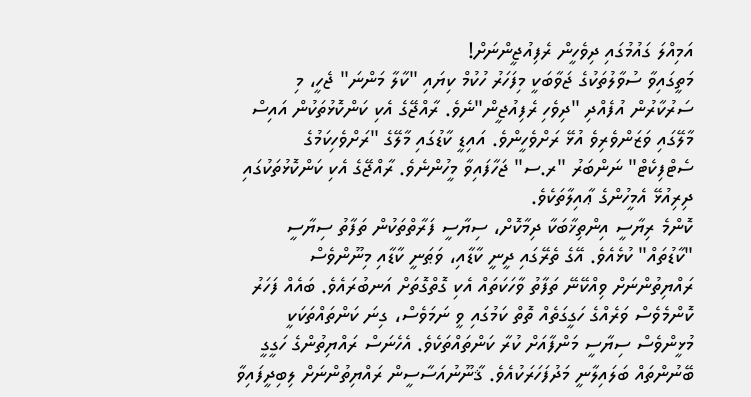އަމިއްލަ ގައުމުގައި ދިވެހީން ރެފިއުޖީންނަށް!
މަތީގައިވާ ސުވާލުތަކުގެ ޖަވާބަކީ މިފަހަރު ހުކުމް ކިޔައި "ކާލާ މަންނަ" ޖެހީ، މި ސަރުކާރުން އުފެއްދި "ދިވެހި ރެފިއުޖީން"ނެވެ. ރާއްޖޭގެ އެކި ކަންކޮޅުތަކުން އައިސް މާލޭގައި ވަޒަންވެރިވެ އުޅޭ ރަށްވެހީންވެ. އައިޑީ ކާޑުގައި މާލޭގެ "ރަށްވެހިކަމުގެ ސެޓްފިކެޓް" ނަންބަރު "ރ.ސ" ޖަހާފައިވާ މީހުންނެވެ. ރާއްޖޭގެ އެކި ކަންކޮޅުތަކުގައި ދިރިއުޅޭ އެމީހުންގެ ޢާއިލާތަކެވެ.
ކޮންމެ ރިޔާސީ އިންތިޚާބަކާ ދިމާކޮށް، ސިޔާސީ ފަރާތްތަކުން ތަފާތު ސިޔާސީ "ކާޑުތައް" ކުޅެއެވެ. އޭގެ ތެރޭގައި ދީނީ ކާޑާއި، ވަޠަނީ ކާޑާއި މިނޫންވެސް ރައްޔިތުންނަށް ވިއްކޭނޭ ތަފާތު ވާހަކަތައް އެކި ގޮތްގޮތަށް އަނބުރައެވެ. ބައެއް ފަހަރު ކޮންމެވެސް ވަރެއްގެ ހަގީގަތެއް ތޮތް ކަމުގައި ވީ ނަމަވެސް، ގިނަ ކަންތައްތަކަކީ މުޅީންވެސް ސިޔާސީ މަންފާއަށް ކުރާ ކަންތައްތަކެވެ. އެހެނަސް ރައްޔިތުންގެ ހަގީގީ ބޭނުންތައް ބަލައިލާނީ މަދުފަހަރަކުއެވެ. ޤާނޫނުއަސާސީން ރައްޔިތުންނަށް ލިބިދީފައިވާ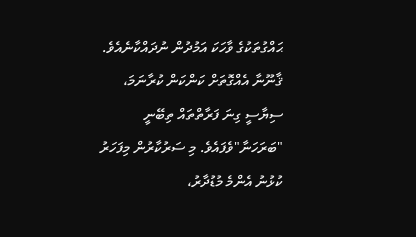ޙައްގުތަކުގެ ވާހަކަ އަމުދުން ނުދައްކާނެއެވެ. ޤާނޫނާ އެއްގޮތަށް ކަންކަން ކުރާނަމަ، ސިޔާސީ ގިނަ ފަރާތްތައް ތިބޭނީ "ބަރަހަނާ"ވެފައެވެ. މި ސަރުކާރުން މިފަހަރު ކުޅުނު އެންމެ މުޑުދާރު،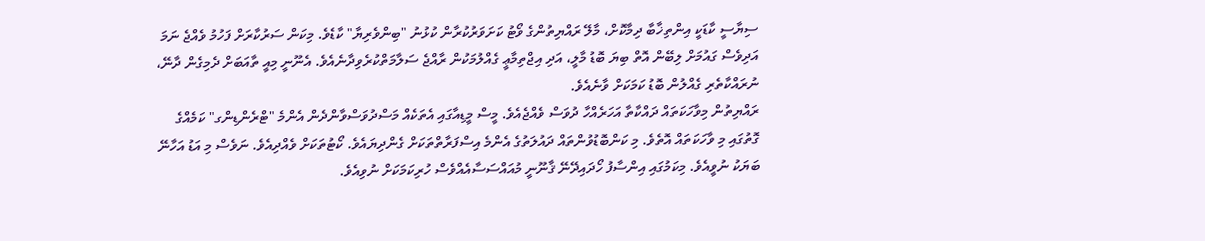ސިޔާސީ ކާޑަކީ އިންތިޚާބާ ދިމާކޮށް، މާލޭ ރައްޔިތުންގެ ވޯޓު ކަށަވަރުކުރާން ކުޅުނު "ބިންވެރިޔާ" ކާޑެވެ. މިކަން ސަރުކާރަށް ފަހުމު ވެއްޖެ ނަމަ އަދިވެސް ގައުމަށް ލިބޭން އޮތް ބިޔަ ބޮޑު މާލީ، އަދި އިޖްތިމާޢީ ގެއްލުމަކުން ރާއްޖެ ސަލާމަތްކުރެވިދާނެއެވެ. އެނޫނީ މިއީ ތާއަބަށް ދެމިގެން ދާނޭ، ނުރައްކާތެރި ގެއްލުން ބޮޑު ކަމަކަށް ވާނެއެވެ.
ރައްޔިތުން މިވާހަކަތައް ދައްކާތާ އަހަރެއްހާ ދުވަސް ވެއްޖެއެވެ. މީސް މީޑިއާގައި އެތަކެއް މަސްދުވަސްވާންދެން އެންމެ "ޓްރެންޑިންގ" ކަމެއްގެ ގޮތުގައި މި ވާހަކަތައް އޮތެވެ. މި ކަންބޮޑުވުންތައް ދައުލަތުގެ އެންމެ އިސްފަރާތްތަކަށް ގެންދިޔައެވެ. ކޯޓުތަކަށް ވެއްދިއެވެ. ނަވެސް މި އަޑު އަހާނޭ ބަޔަކު ނުވީއެވެ. މިކަމުގައި އިންސާފު ހޯދައިދޭނޭ ޤާނޫނީ މުއައްސަސާއެއްވެސް ހުރިކަމަކަށް ނުވިއެވެ.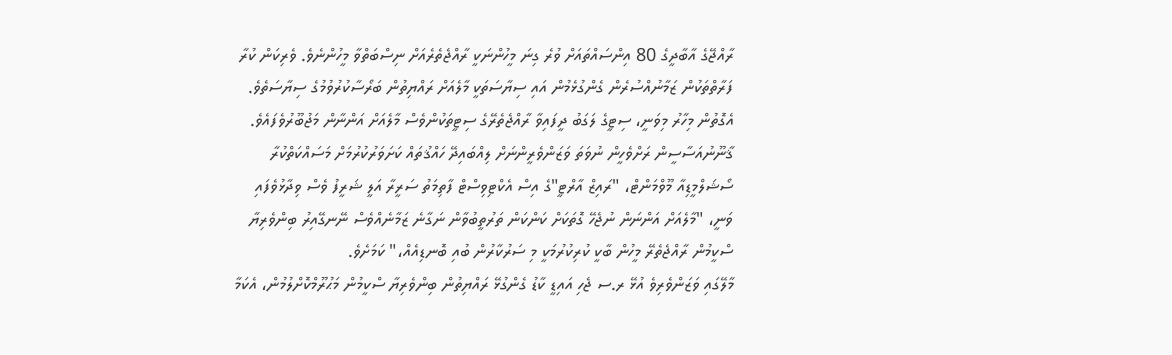ރާއްޖޭގެ އާބާދީގެ 80 އިންސައްތައަށް ވުރެ ގިނަ މީހުންނަކީ ރާއްޖެތެރެއަށް ނިސްބަތްވާ މީހުންނެވެ. ވެރިކަން ކުރާ ފަރާތްތަކުން ޒަމާނުއްސުރެން ގެންގުޅެމުން އައި ސިޔާސަތަކީ މާލެއަށް ރައްޔިތުން ބަރޯސާކުރުވުމުގެ ސިޔާސަތެވެ. އެގޮތުން މިހާރު މިވަނީ، ސިޓީގެ ލަގަބު ދީފައިވާ ރާއްޖެތެރޭގެ ސިޓީތަކުންވެސް މާލެއަށް އަންނާން މަޖުބޫރުވެފައެވެ.
ޤާނޫނުއަސާސީން ރަށްވެހީން ނުވަތަ ވަޒަންވެރީންނަށް ލިއްބައިދޭ ހައްޤުތައް ކަށަވަރުކުރުމަށް މަސައްކަތްކުރާ ސޯޝަލްމީޑިއާ މޫވްމަންޓް، "ރައިޒް އާރްޓީ"ގެ އިސް އެކްޓިވިސްޓް ފާތިމަތު ސަރީރާ އަލީ ޝަރީފު ވެސް ވިދާޅުވެފައި ވަނީ، "މާލެއަށް އަންނަން ނުޖެހޭ ގޮތަކަށް ކަންކަން ތަރުތީބުވާން ނަގާނެ ޒަމާނެއްވެސް ނޭނގޭއިރު ބިންވެރިޔާ ސްކީމުން ރާއްޖެތެރޭ މީހުން ބާކީ ކުރިކުރުމަކީ މި ސަރުކާރުން ބުއި ބޮނޑިއެއް،" ކަމަށެވެ.
މާލޭގައި ވަޒަންވެރިވެ އުޅޭ ރ.ސ ޖެހި އައިޑީ ކާޑު ގެންގުޅޭ ރައްޔިތުން ބިންވެރިޔާ ސްކީމުން މަޙުރޫމްކޮށްލުމުން، އެކަމާ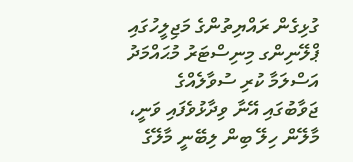ގުޅިގެން ރައްޔިތުންގެ މަޖިލީހުގައި ޕްލޭނިންގ މިނިސްޓަރު މުޙައްމަދު އަސްލަމާ ކުރި ސުވާލެއްގެ ޖަވާބުގައި އޭނާ ވިދާޅުވެފައި ވަނީ، މާލޭން ހިލޭ ބިން ލިބޭނީ މާލޭގެ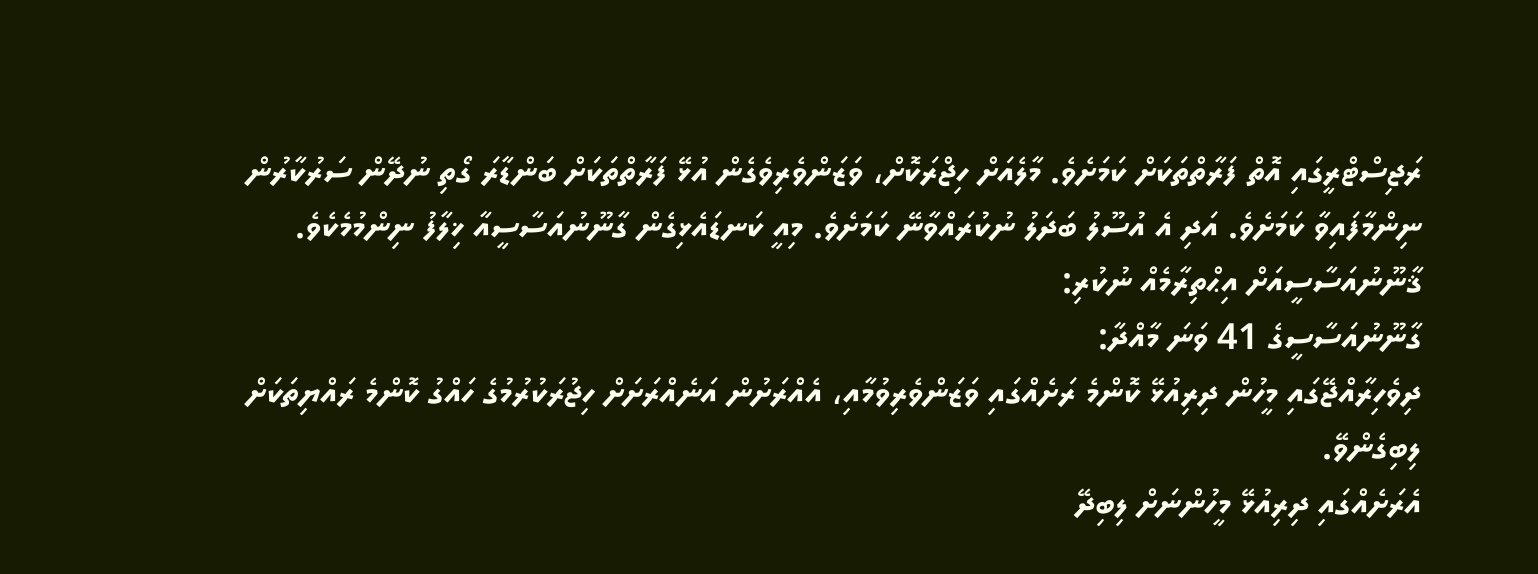ރަޖިސްޓްރީގައި އޮތް ފަރާތްތަކަށް ކަމަށެވެ. މާލެއަށް ހިޖްރަކޮށް، ވަޒަންވެރިވެގެން އުޅޭ ފަރާތްތަކަށް ބަންޑާރަ ގޯތި ނުދޭން ސަރުކާރުން ނިންމާފައިވާ ކަމަށެވެ. އަދި އެ އުސޫލު ބަދަލު ނުކުރައްވާނޭ ކަމަށެވެ. މިއީ ކަނޑައެޅިގެން ގާނޫނުއަސާސީއާ ޚިލާފު ނިންމުމެކެވެ.
ޤާނޫނުއަސާސީއަށް އިޙްތިރާމެއް ނުކުރި:
ގާނޫނުއަސާސީގެ 41 ވަނަ މާއްދާ:
ދިވެހިރާއްޖޭގައި މީހުން ދިރިއުޅޭ ކޮންމެ ރަށެއްގައި ވަޒަންވެރިވުމާއި، އެއްރަށުން އަނެއްރަށަށް ހިޖުރަކުރުމުގެ ހައްގު ކޮންމެ ރައްޔިތަކަށް ލިބިގެންވޭ.
އެރަށެއްގައި ދިރިއުޅޭ މީހުންނަށް ލިބިދޭ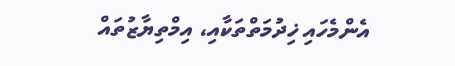އެންމެހައި ޚިދުމަތްތަކާއި، އިމްތިޔާޒުތައް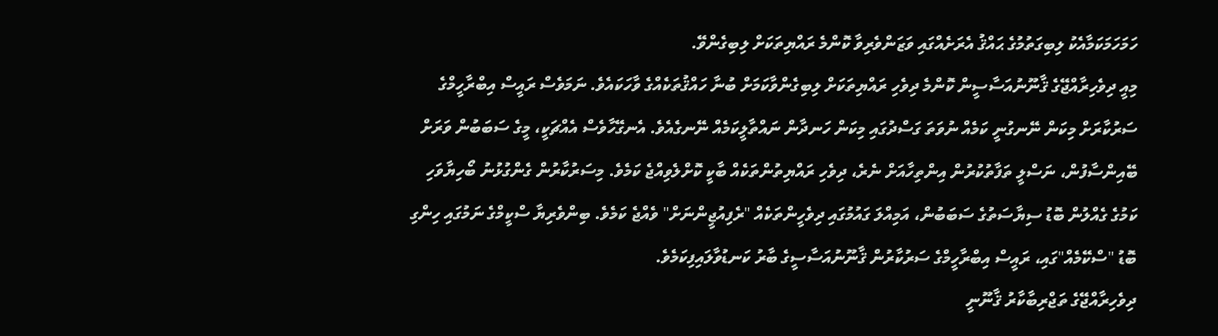ހަމަހަމަކަމާއެކު ލިބިގަތުމުގެ ޙައްޤު އެރަށެއްގައި ވަޒަންވެރިވާ ކޮންމެ ރައްޔިތަކަށް ލިބިގެންވޭ.
މިއީ ދިވެހިރާއްޖޭގެ ޤާނޫނުއަސާސީން ކޮންމެ ދިވެހި ރައްޔިތަކަށް ލިބިގެންވާކަމަށް ބުނާ ހައްޤުތަކެއްގެ ވާހަކައެވެ. ނަމަވެސް ރައީސް އިބްރާހީމްގެ ސަރުކާރަށް މިކަން ނޭނގުނީ ކަމެއް ނުވަތަ ގަސްދުގައި މިކަން ހަނދާން ނައްތާލީކަމެއް ނޭނގެއެވެ. އެނގޭހާވެސް އެއްޗަކީ، މީގެ ސަބަބުން ވަރަށް ބޭއިންސާފުން، ނަސްލީ ތަފާތުކުރުން އިންތިހާއަށް ނެރެ، ދިވެހި ރައްޔިތުންތަކެއް ބާކީ ކޮށްލެވިއްޖެ ކަމެވެ. މިސަރުކާރުން ގެންގުޅުނު ބޯހިޔާވަހި ކަމުގެ ގެއްލުން ބޮޑު ސިޔާސަތުގެ ސަބަބުން، އަމިއްލަ ގައުމުގައި ދިވެހީންތަކެއް "ރެފިއުޖީންނަށް" ވެއްޖެ ކަމެވެ. ބިންވެރިޔާ ސްކީމްގެ ނަމުގައި ހިންގި ބޮޑު "ސްކޭމެއް"ގައި، ރައީސް އިބްރާހީމްގެ ސަރުކާރުން ޤާނޫނުއަސާސީގެ ބާރު ކަނޑުވާލައިފިކަމެވެ.
ދިވެހިރާއްޖޭގެ ތަޖްރިބާކާރު ޤާނޫނީ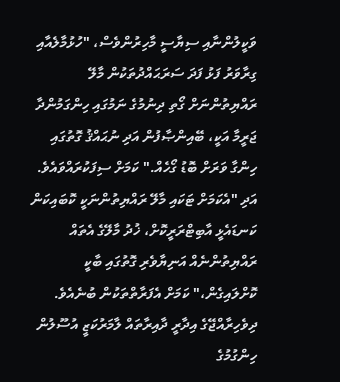ވަކީލުންނާއި ސިޔާސީ މާހިރުންވެސް، "ހުޅުމާލެއާއި ގިރާވަރު ފަޅު ފަދަ ސަރަޙައްދުތަކުން މާލޭ ރައްޔިތުންނަށް ގޯތި ދިނުމުގެ ނަމުގައި ހިންގަމުންދާ ޖަރީމާ އަކީ، ބޭއިންޞާފުން އަދި ނުޙައްޤު ގޮތުގައި ހިންގާ ވަރަށް ބޮޑު ގޯހެއް." ކަމަށް ސިފަކުރައްވައެވެ. އަދި "އެކަމަށް ޓަކައި މާލޭ ރައްޔިތުންނަކީ ކޮބައިކަން ކަނޑައެޅީ އާބިޓްރަރީކޮށް، ޚުދު މާލޭގެ އެތައް ރައްޔިތުންނެއް އަނިޔާވެރި ގޮތުގައި ބާކީ ކޮށްލައިގެން،" ކަމަށް އެފަރާތްތަކުން ބުނެއެވެ.
ދިވެހިރާއްޖޭގެ އިދާރީ ދާއިރާތައް ލާމަރުކަޒީ އުސޫލުން ހިންގުމުގެ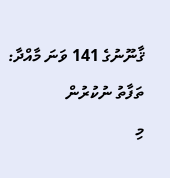ޤާނޫނުގެ 141 ވަނަ މާއްދާ:
ތަފާތު ނުކުރުން
މި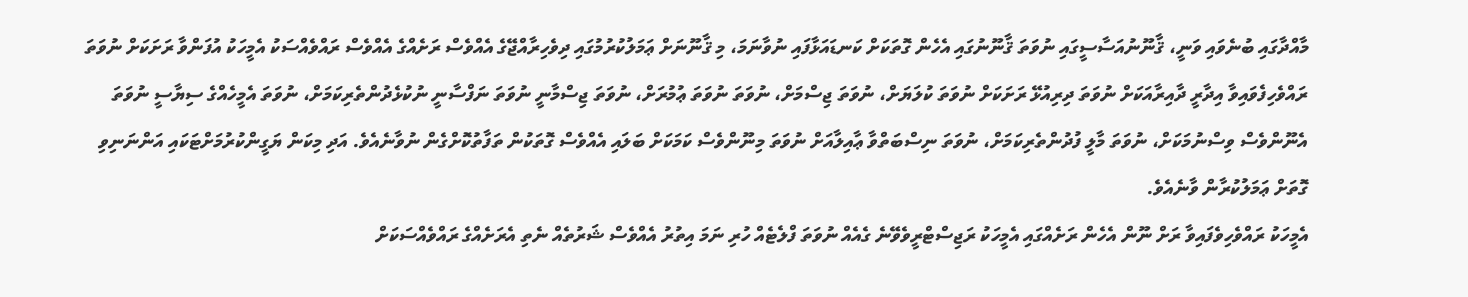މާއްދާގައި ބުނެވައި ވަނީ، ޤާނޫނުއަސާސީގައި ނުވަތަ ޤާނޫނުގައި އެހެން ގޮތަކަށް ކަނޑައަޅާފައި ނުވާނަމަ، މި ޤާނޫނަށް ޢަމަލުކުރުމުގައި ދިވެހިރާއްޖޭގެ އެއްވެސް ރަށެއްގެ އެއްވެސް ރައްވެއްސަކު އެމީހަކު އުފަންވާ ރަށަކަށް ނުވަތަ ރައްވެހިފެވައިވާ އިދާރީ ދާއިރާއަކަށް ނުވަތަ ދިރިއުޅޭ ރަށަކަށް ނުވަތަ ކުލަޔަށް، ނުވަތަ ޖިސްމަށް، ނުވަތަ ނުވަތަ ޢުމުރަށް، ނުވަތަ ޖިސްމާނީ ނުވަތަ ނަފްސާނީ ނުކުޅެދުންތެރިކަމަށް، ނުވަތަ އެމީހެއްގެ ސިޔާސީ ނުވަތަ އެނޫންވެސް ވިސްނުމަކަށް، ނުވަތަ މާލީ ފުދުންތެރިކަމަށް، ނުވަތަ ނިސްބަތްވާ ޢާއިލާއަށް ނުވަތަ މިނޫންވެސް ކަމަކަށް ބަލައި އެއްވެސް ގޮތަކުން ތަފާތުކޮށްގެން ނުވާނެއެވެ. އަދި މިކަން ޔަގީންކުރުމަށްޓަކައި އަންނަނިވި ގޮތަށް ޢަމަލުކުރާން ވާނެއެވެ.
އެމީހަކު ރައްވެހިވެފައިވާ ރަށް ނޫން އެހެން ރަށެއްގައި އެމީހަކު ރަޖިސްޓްރީވެވޭނެ ގެއެއް ނުވަތަ ފްލެޓެއް ހުރި ނަމަ އިތުރު އެއްވެސް ޝަރުތެއް ނެތި އެރަށެއްގެ ރައްވެއްސަކަށް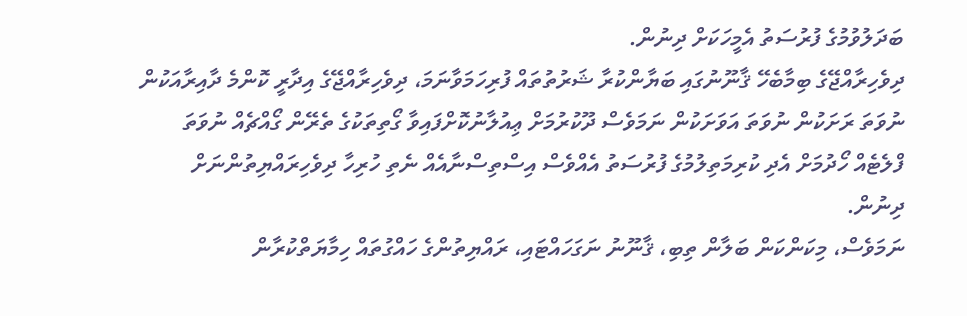ބަދަލުވުމުގެ ފުރުސަތު އެމީހަކަށް ދިނުން.
ދިވެހިރާއްޖޭގެ ބިމާބެހޭ ޤާނޫނުގައި ބަޔާންކުރާ ޝަރުތުތައް ފުރިހަމަވާނަމަ، ދިވެހިރާއްޖޭގެ އިދާރީ ކޮންމެ ދާއިރާއަކުން ނުވަތަ ރަށަކުން ނުވަތަ އަވަށަކުން ނަމަވެސް ދޫކުރުމަށް ޢިއުލާނުކޮށްފައިވާ ގޯތިތަކުގެ ތެރޭން ގޯއްޗެއް ނުވަތަ ފްލެޓެއް ހޯދުމަށް އެދި ކުރިމަތިލުމުގެ ފުރުސަތު އެއްވެސް އިސްތިސްނާއެއް ނެތި ހުރިހާ ދިވެހިރައްޔިތުންނަށް ދިނުން.
ނަމަވެސް، މިކަންކަން ބަލާން ތިބި، ޤާނޫނު ނަގަހައްޓައި، ރައްޔިތުންގެ ހައްގުތައް ހިމާޔަތްކުރާން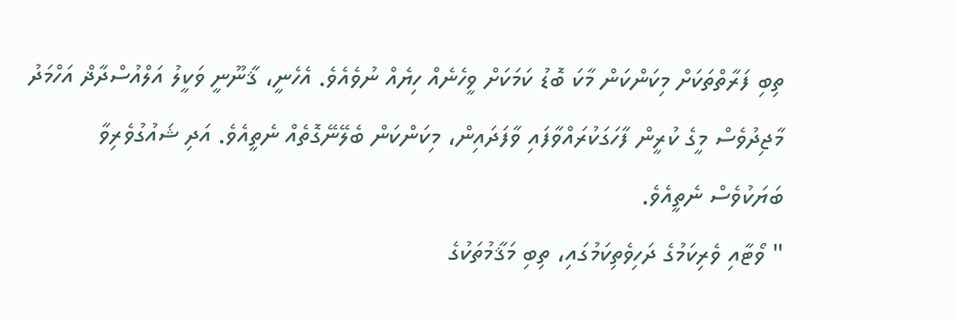ތިބި ފަރާތްތަކަށް މިކަންކަން މާކަ ބޮޑު ކަމަކަށް ވީހެނެއް ހިޔެއް ނުވެއެވެ. އެހެނީ، ޤާނޫނީ ވަކީލު އަލްއުސްދާޛް އަހްމަދު މާޖިދުވެސް މީގެ ކުރީން ފާހަގަކުރައްވާފައި ވާފަދައިން، މިކަންކަން ބެލޭނޭގޮތެއް ނެތީއެވެ. އަދި ޝައުގުވެރިވާ ބަޔަކުވެސް ނެތީއެވެ.
" ވޯޓާއި ވެރިކަމުގެ ދަހިވެތިކަމުގައި، ތިބި މަޤާމުތަކުގެ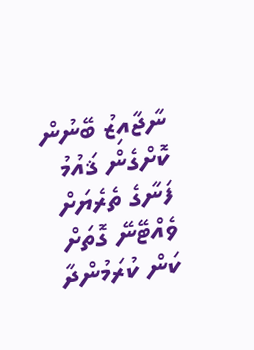ނާޖާއިޒު ބޭނުން ކޮށްގެން ޤައުމު ފަނާގެ ތެރެޔަށް ވެއްޓޭނޭ ގޮތަށް ކަން ކުރަމުންދާ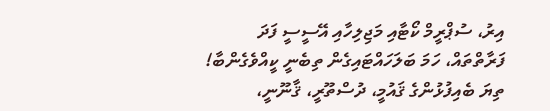އިރު، ސުޕްރީމް ކޯޓާއި މަޖިލިހާއި އޭސީސީ ފަދަ ފަރާތްތައް، ހަމަ ބަލަހައްޓައިގެން ތިބެނީ ކީއްވެގެންބާ! ތިޔަ ބެއިފުޅުންގެ ޤައުމީ، ދުސްތޫރީ، ޤާނޫނީ،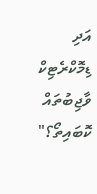އަދި ޑިމޮކްރެޓިކް ވާޖިބުތައް ކޮބައިތޯ؟"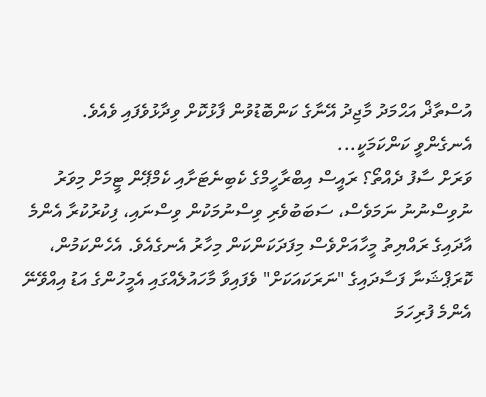އުސްތާޛް އަޙްމަދު މާޖިދު އޭނާގެ ކަންބޮޑުވުން ފާޅުކޮށް ވިދާޅުވެފައި ވެއެވެ.
އެނގެންވީ ކަންކަމަކީ...
ވަރަށް ސާފު ދެއްތޯ؟ ރައީސް އިބްރާހީމްގެ ކެބިނެޓަށާއި ކެމްޕޭން ޓީމަށް މިވަރު ނުވިސްނުނު ނަމަވެސް، ސަބަބުވެރި ވިސްނުމަކުން ވިސްނައި، ފިކުރުކުރާ އެންމެ އާދައިގެ ރައްޔިތު މީހާއަށްވެސް މިފަދަކަންކަން މިހާރު އެނގެއެވެ. އެހެންކަމުން، ކޮރަޕްޝަނާ ފަސާދައިގެ "ނަރަކައަކަށް" ވެފައިވާ މާހައުލެއްގައި އެމީހުންގެ އަޑު އިއްވޭނޭ އެންމެ ފުރިހަމަ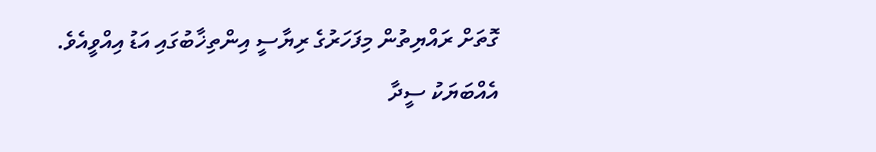ގޮތަށް ރައްޔިތުން މިފަހަރުގެ ރިޔާސީ އިންތިޚާބުގައި އަޑު އިއްވީއެވެ. އެއްބަޔަކު ސީދާ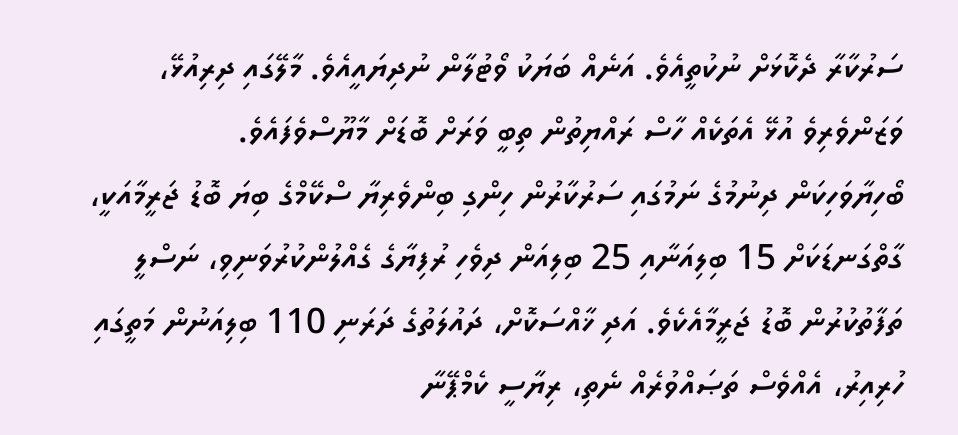ސަރުކާރާ ދެކޮޅަށް ނުކުތީއެވެ. އަނެއް ބަޔަކު ވޯޓުލާން ނުދިޔައީއެވެ. މާލޭގައި ދިރިއުޅޭ، ވަޒަންވެރިވެ އުޅޭ އެތަކެއް ހާސް ރައްޔިތުން ތިބީ ވަރަށް ބޮޑަށް މާޔޫސްވެފައެވެ.
ބޯހިޔާވަހިކަން ދިނުމުގެ ނަމުގައި ސަރުކާރުން ހިންގި ބިންވެރިޔާ ސްކޭމްގެ ބިޔަ ބޮޑު ޖަރީމާއަކީ، ގާތްގަނޑަކަށް 15 ބިލިއަނާއި 25 ބިލިއަން ދިވެހި ރުފިޔާގެ ގެއްލުންކުރުވަނިވި، ނަސްލީ ތަފާތުކުރުން ބޮޑު ޖަރީމާއެކެވެ. އަދި ޚާއްސަކޮށް، ދައުލަތުގެ ދަރަނި 110 ބިލިއަނުން މަތީގައި ހުރިއިރު، އެއްވެސް ތަޞައްވުރެއް ނެތި، ރިޔާސީ ކެމްޕޭނާ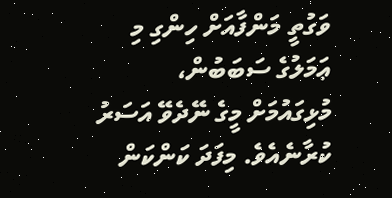ވަގުތީ މަންފާއަށް ހިންގި މި ޢަމަލުގެ ސަބަބުން، މުޅިގައުމަށް މީގެ ނޭދެވޭ އަސަރު ކުރާނެއެވެ. މިފަދަ ކަންކަން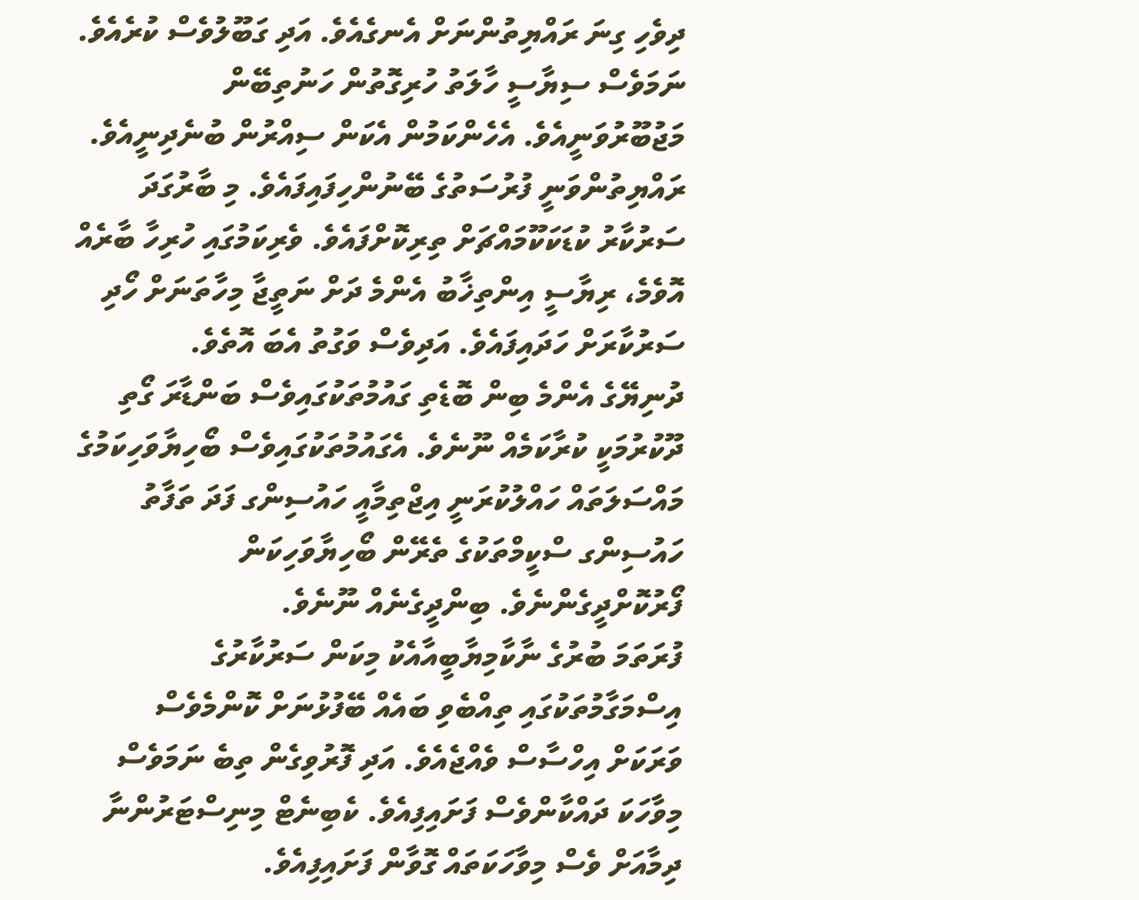ދިވެހި ގިނަ ރައްޔިތުންނަށް އެނގެއެވެ. އަދި ގަބޫލުވެސް ކުރެއެވެ. ނަމަވެސް ސިޔާސީ ހާލަތު ހުރިގޮތުން ހަނުތިބޭން މަޖުބޫރުވަނީއެވެ. އެހެންކަމުން އެކަން ސިއްރުން ބުނެދިނީއެވެ.
ރައްޔިތުންވަނީ ފުރުސަތުގެ ބޭނުންހިފައިފައެވެ. މި ބާރުގަދަ ސަރުކާރު ކުޑަކަކޫމައްޗަށް ތިރިކޮށްފައެވެ. ވެރިކަމުގައި ހުރިހާ ބާރެއް އޮވެމެ، ރިޔާސީ އިންތިޚާބު އެންމެ ދަށް ނަތީޖާ މިހާތަނަށް ހޯދި ސަރުކާރަށް ހަދައިފައެވެ. އަދިވެސް ވަގުތު އެބަ އޮތެވެ.
ދުނިޔޭގެ އެންމެ ބިން ބޮޑެތި ގައުމުތަކުގައިވެސް ބަންޑާރަ ގޯތި ދޫކުރުމަކީ ކުރާކަމެއް ނޫނެވެ. އެގައުމުތަކުގައިވެސް ބޯހިޔާވަހިކަމުގެ މައްސަލަތައް ހައްލުކުރަނީ އިޖްތިމާއީ ހައުސިންގ ފަދަ ތަފާތު ހައުސިންގ ސްކީމްތަކުގެ ތެރޭން ބޯހިޔާވަހިކަން ފޯރުކޮށްދީގެންނެވެ. ބިންދީގެނެއް ނޫނެވެ.
ފުރަތަމަ ބުރުގެ ނާކާމިޔާބީއާއެކު މިކަން ސަރުކާރުގެ އިސްމަގާމުތަކުގައި ތިއްބެވި ބައެއް ބޭފުޅުނަށް ކޮންމެވެސް ވަރަކަށް އިހްސާސް ވެއްޖެއެވެ. އަދި ފޮރުވިގެން ތިބެ ނަމަވެސް މިވާހަކަ ދައްކާންވެސް ފަށައިފިއެވެ. ކެބިނެޓް މިނިސްޓަރުންނާ ދިމާއަށް ވެސް މިވާހަކަތައް ގޮވާން ފަށައިފިއެވެ.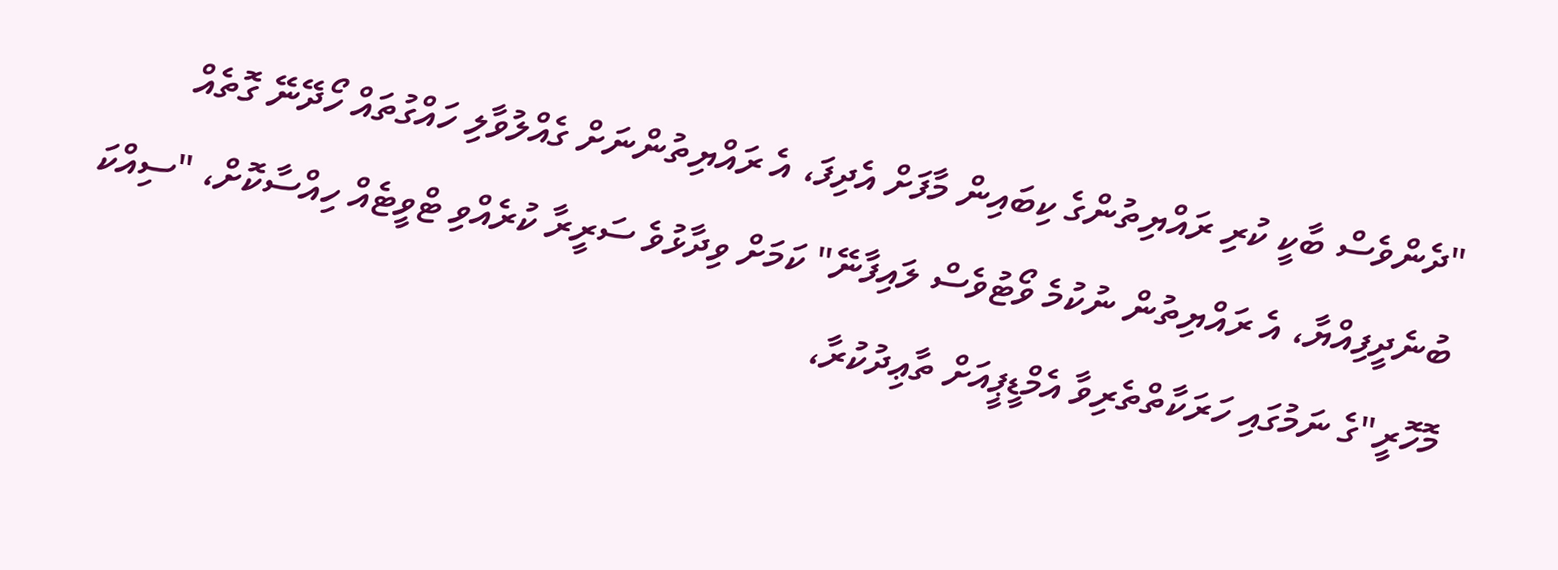"ދެންވެސް ބާކީ ކުރި ރައްޔިތުންގެ ކިބައިން މާފަށް އެދިފަ، އެ ރައްޔިތުންނަށް ގެއްލުވާލި ހައްގުތައް ހޯދޭނޭ ގޮތެއް ބުނެދީފިއްޔާ، އެ ރައްޔިތުން ނުކުމެ ވޯޓުވެސް ލައިފާނޭ" ކަމަށް ވިދާޅުވެ ސަރީރާ ކުރެއްވި ޓްވީޓެއް ހިއްސާކޮށް، "ސިއްކަ މޮހޮރީ"ގެ ނަމުގައި ހަރަކާތްތެރިވާ އެމްޑީޕީއަށް ތާޢިދުކުރާ،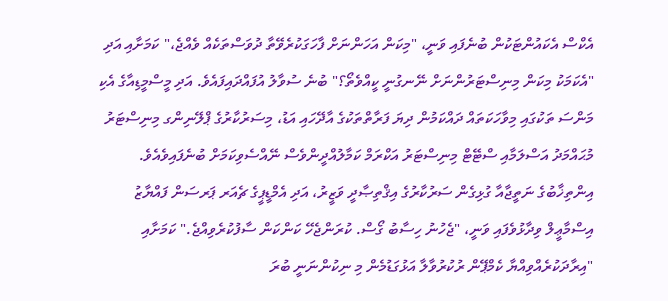އެކްސް އެކައުންޓަކުން ބުނެފައި ވަނީ، "މިކަން އަހަންނަށް ފާހަގަކުރެވޭތާ ދުވަސްތަކެއް ވެއްޖެ،" ކަމަށާއި އަދި "އެކަމަކު މިކަން މިނިސްޓަރުންނަށް ނޭނގުނީ ކީއްވެތޯ؟" ބުނެ ސުވާލު އުފައްދައިފައެވެ. އަދި މީސްމީޑިއާގެ އެކި މަންސަ ތަކުގައި މިވާހަކަތައް ދައްކަމުން ދިޔަ ފަރާތްތަކުގެ އާދޭހައި އަޑު، މިސަރުކާރުގެ ޕްލޭނިންގ މިނިސްޓަރު މުޙައްމަދު އަސްލަމާއި ސްޓޭޓް މިނިސްޓަރު އަކްރަމް ކަމާލުއްދީންވެސް ނޭއްސެވިކަމަށް ބުނެފައިވެއެވެ.
އިންތިޚާބުގެ ނަތީޖާއާ ގުޅިގެން ސަރުކާރުގެ އިޤްތިޞާދީ ވަޒީރު، އަދި އެމްޑީޕީގެ ޗެއަރ ޕަރސަން ފައްޔާޒު އިސްމާޢީލް ވިދާޅުވެފައި ވަނީ، "ޖެހުނު ހިސާބު ގޯސް. ކުރަންޖެހޭ ކަންކަން ސާފުކުރެވިއްޖެ." ކަމަށާއި "އިރާދަކުރެއްވިއްޔާ ކެމްޕޭން ރުކުރުވާލާ އަޅުގަޑުމެން މި ނިކުންނަނީ ބުރަ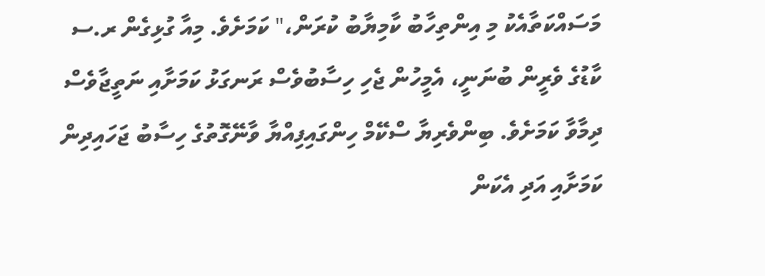މަސައްކަތާއެކު މި އިންތިހާބު ކާމިޔާބު ކުރަން،" ކަމަށެވެ. މިއާ ގުޅިގެން ރ.ސ ކާޑުގެ ވެރީން ބުނަނީ، އެމީހުން ޖެހި ހިސާބުވެސް ރަނގަޅު ކަމަށާއި ނަތީޖާވެސް ދިމާވާ ކަމަށެވެ. ބިންވެރިޔާ ސްކޭމް ހިންގައިފިއްޔާ ވާނޭގޮތުގެ ހިސާބު ޖަހައިދިން ކަމަށާއި އަދި އެކަން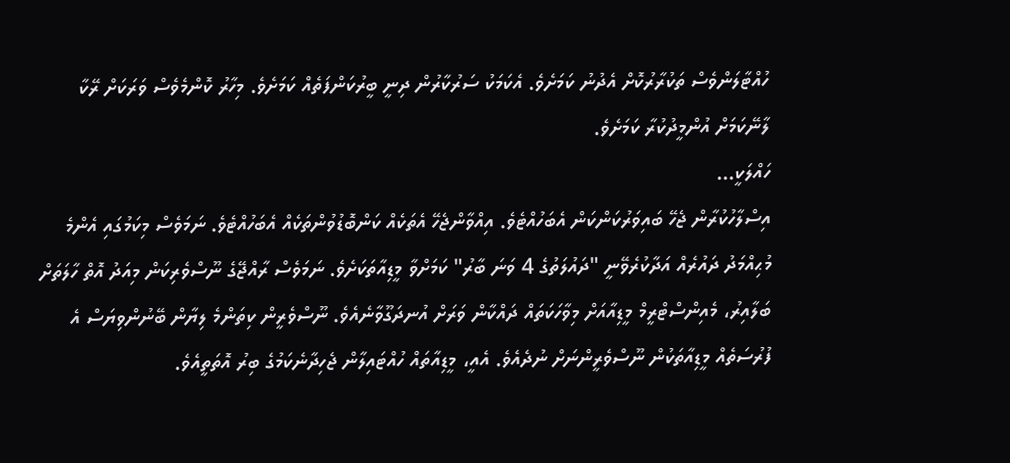ހުއްޓާލަންވެސް ތަކުރާރުކޮށް އެދުނު ކަމަށެވެ. އެކަމަކު ސަރުކާރުން ދިނީ ބީރުކަންފަތެއް ކަމަށެވެ. މިހާރު ކޮންމެވެސް ވަރަކަށް ރޭކާ ލާނޭކަމަށް އުންމީދުކުރާ ކަމަށެވެ.
ހައްލަކީ...
އިސްލާހުކުރާން ޖެހޭ ބައިވަރުކަންކަން އެބަހުއްޓެވެ. އިއްވާންޖެހޭ އެތަކެއް ކަންބޮޑުވުންތަކެއް އެބަހުއްޓެވެ. ނަމަވެސް މިކަމުގައި އެންމެ މުޙިއްމަދު ދައުރެއް އަދާކުރެވޭނީ "ދައުލަތުގެ 4 ވަނަ ބާރު" ކަމަށްވާ މީޑިއާތަކަށެވެ. ނަމަވެސް ރާއްޖޭގެ ނޫސްވެރިކަން މިއަދު އޮތް ހާލަތަށް ބަލާއިރު، މެއިންސްޓްރީމް މީޑިއާއަށް މިވާހަކަތައް ދައްކާން ވަރަށް އުނދަގޫވާނެއެވެ. ނޫސްވެރީން ކިތަންމެ ލިޔާން ބޭނުންވިޔަސް އެ ފުރުސަތެއް މީޑިއާތަކުން ނޫސްވެރީންނަށް ނުދެއެވެ. އެއީ، މީޑިއާތައް ހުއްޓައިލާން ޖެހިދާނެކަމުގެ ބިރު އޮތަތީއެވެ.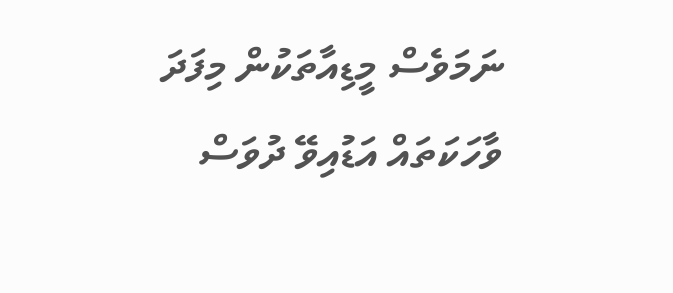ނަމަވެސް މީޑިއާތަކުން މިފަދަ ވާހަކަތައް އަޑުއިވޭ ދުވަސް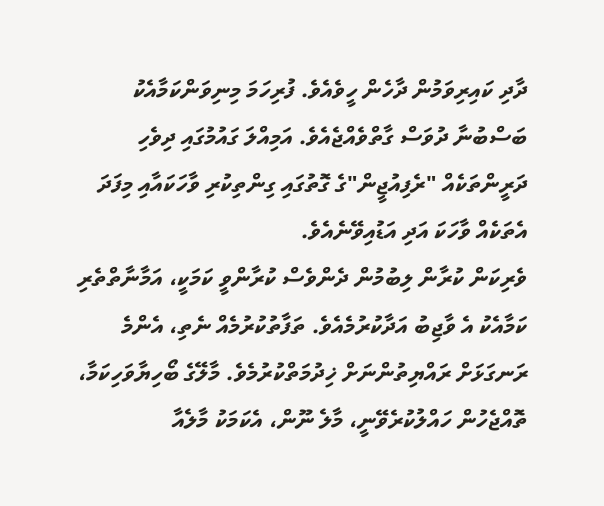ދާދި ކައިރިވަމުން ދާހެން ހީވެއެވެ. ފުރިހަމަ މިނިވަންކަމާއެކު ބަސްބުނާ ދުވަސް ގާތްވެއްޖެއެވެ. އަމިއްލަ ގައުމުގައި ދިވެހި ދަރީންތަކެއް "ރެފިއުޖީން"ގެ ގޮތުގައި ގިންތިކުރި ވާހަކައާއި މިފަދަ އެތަކެއް ވާހަކަ އަދި އަޑުއިވޭނެއެވެ.
ވެރިކަން ކުރާން ލިބުމުން ދެންވެސް ކުރާންވީ ކަމަކީ، އަމާނާތްތެރި ކަމާއެކު އެ ވާޖިބު އަދާކުރުމެއެވެ. ތަފާތުކުރުމެއް ނެތި، އެންމެ ރަނގަޅަށް ރައްޔިތުންނަށް ޚިދުމަތްކުރުމެވެ. މާލޭގެ ބޯހިޔާވަހިކަމާ، ތޮއްޖެހުން ހައްލުކުރެވޭނީ، މާލެ ނޫން، އެކަމަކު މާލެއާ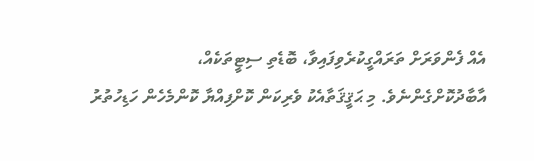އެއް ފެންވަރަށް ތަރައްގީކުރެވިފައިވާ، ބޮޑެތި ސިޓީތަކެއް، އާބާދުކޮށްގެންނެވެ. މި ޙަޤީޤަތާއެކު ވެރިކަން ކޮށްފިއްޔާ ކޮންމެހެން ހަޑިހުތުރު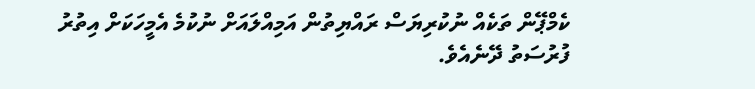ކެމްޕޭން ތަކެއް ނުކުރިޔަސް ރައްޔިތުން އަމިއްލައަށް ނުކުމެ އެމީހަކަށް އިތުރު ފުރުސަތު ދޭނެއެވެ.